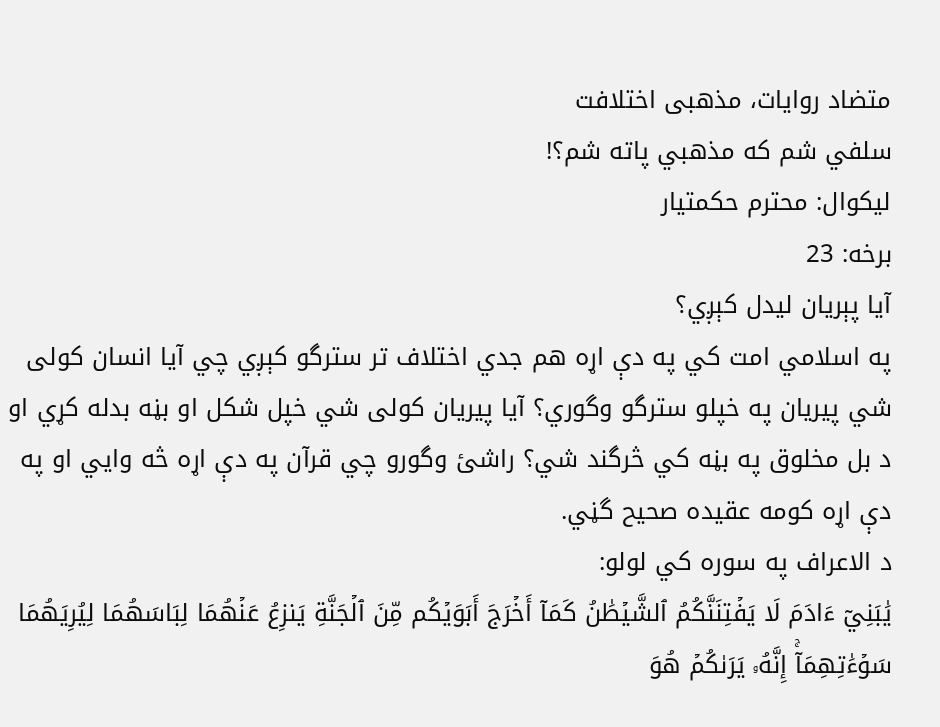متضاد روایات، مذهبی اختلافت
سلفي شم که مذهبي پاته شم؟!
لیکوال: محترم حکمتیار
برخه: 23
آيا پېريان ليدل كېږي؟
په اسلامي امت كي په دې اړہ هم جدي اختلاف تر سترگو كېږي چي آيا انسان كولى شي پيريان په خپلو سترگو وگوري؟ آيا پيريان كولى شي خپل شكل او بڼه بدله كړي او د بل مخلوق په بڼه كي څرگند شي؟ راشئ وگورو چي قرآن په دې اړہ څه وايي او په دې اړہ كومه عقيده صحيح گڼي.
د الاعراف په سوره كي لولو:
يَٰبَنِيٓ ءَادَمَ لَا يَفۡتِنَنَّكُمُ ٱلشَّيۡطَٰنُ كَمَآ أَخۡرَجَ أَبَوَيۡكُم مِّنَ ٱلۡجَنَّةِ يَنزِعُ عَنۡهُمَا لِبَاسَهُمَا لِيُرِيَهُمَا سَوۡءَٰتِهِمَآۚ إِنَّهُۥ يَرَىٰكُمۡ هُوَ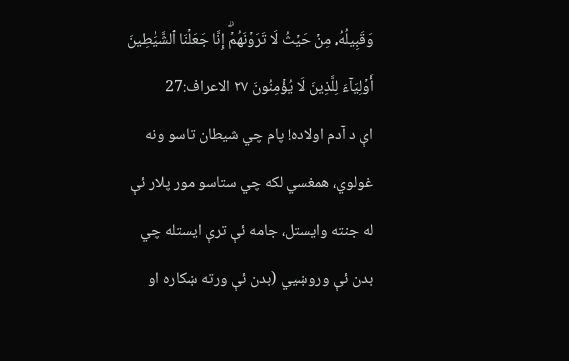وَقَبِيلُهُۥ مِنۡ حَيۡثُ لَا تَرَوۡنَهُمۡۗ إِنَّا جَعَلۡنَا ٱلشَّيَٰطِينَ أَوۡلِيَآءَ لِلَّذِينَ لَا يُؤۡمِنُونَ ٢٧ الاعراف:27
اې د آدم اولاده! پام چي شيطان تاسو ونه غولوي، همغسي لكه چي ستاسو مور پلار ئې له جنته وايستل، جامه ئې ترې ايستله چي بدن ئې وروښيي (بدن ئې ورته ښكاره او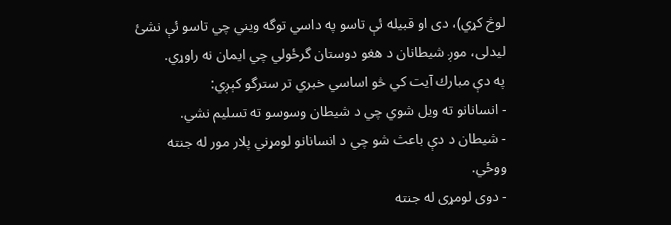لوڅ كړي)، دى او قبيله ئې تاسو په داسي توگه ويني چي تاسو ئې نشئ ليدلى، موږ شيطانان د هغو دوستان گرځولي چي ايمان نه راوړي.
په دې مبارك آيت كي څو اساسي خبري تر سترگو كېږي:
- انسانانو ته ويل شوي چي د شيطان وسوسو ته تسليم نشي.
- شيطان د دې باعث شو چي د انسانانو لومړني پلار مور له جنته ووځي.
- دوى لومړى له جنته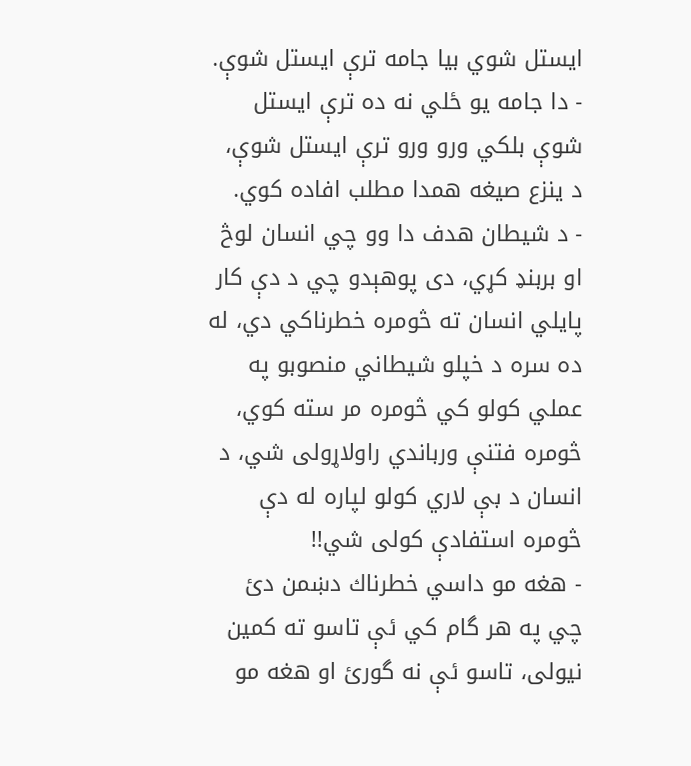ايستل شوي بيا جامه ترې ايستل شوې.
- دا جامه يو ځلي نه ده ترې ايستل شوې بلكي ورو ورو ترې ايستل شوې، د ينزع صيغه همدا مطلب افاده كوي.
- د شيطان هدف دا وو چي انسان لوڅ او بربنډ كړي، دى پوهېدو چي د دې كار پايلي انسان ته څومره خطرناكي دي، له ده سره د خپلو شيطاني منصوبو په عملي كولو كي څومره مر سته كوي، څومره فتنې ورباندي راولاړولى شي، د انسان د بې لاري كولو لپاره له دې څومره استفادې كولى شي!!
- هغه مو داسي خطرناك دښمن دئ چي په هر گام كي ئې تاسو ته كمين نيولى، تاسو ئې نه گورئ او هغه مو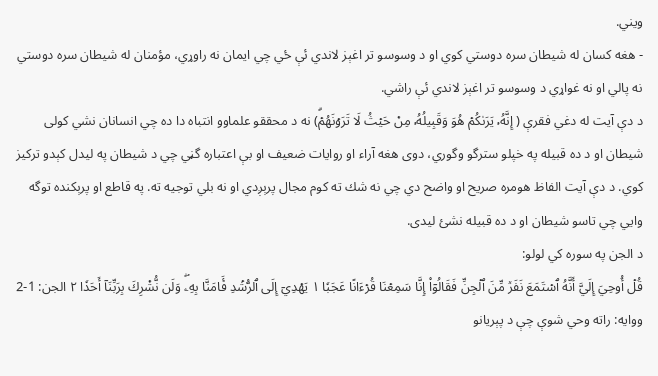ويني.
- هغه كسان له شيطان سره دوستي كوي او د وسوسو تر اغېز لاندي ئې ځي چي ايمان نه راوړي، مؤمنان له شيطان سره دوستي نه پالي او نه غواړي د وسوسو تر اغېز لاندي ئې راشي.
د دې آيت له دغي فقرې ( إِنَّهُۥ يَرَىٰكُمۡ هُوَ وَقَبِيلُهُۥ مِنۡ حَيۡثُ لَا تَرَوۡنَهُمۡۗ) نه د محققو علماوو انتباه دا ده چي انسانان نشي كولى شيطان او د ده قبيله په خپلو سترگو وگوري، دوى هغه آراء او روايات ضعيف او بې اعتباره گڼي چي د شيطان په ليدل كېدو تركيز كوي. د دې آيت الفاظ هومره صريح او واضح دي چي نه شك ته كوم مجال پرېږدي او نه بلي توجيه ته. په قاطع او پرېكنده توگه وايي چي تاسو شيطان او د ده قبيله نشئ ليدى.
د الجن په سوره كي لولو:
قُلۡ أُوحِيَ إِلَيَّ أَنَّهُ ٱسۡتَمَعَ نَفَرٞ مِّنَ ٱلۡجِنِّ فَقَالُوٓاْ إِنَّا سَمِعۡنَا قُرۡءَانًا عَجَبٗا ١ يَهۡدِيٓ إِلَى ٱلرُّشۡدِ فَٔامَنَّا بِهِۦۖ وَلَن نُّشۡرِكَ بِرَبِّنَآ أَحَدٗا ٢ الجن: 1-2
ووايه: راته وحي شوې چې د پېريانو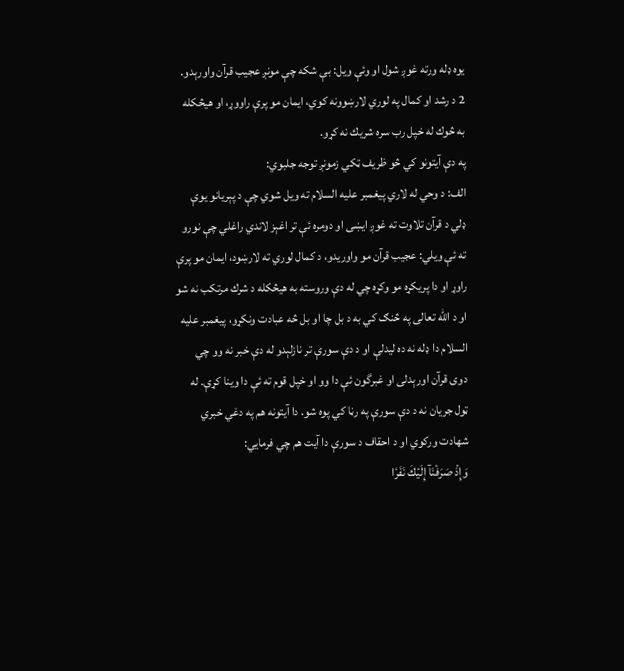يوه ډله ورته غوږ شول او وئې ويل: بې شكه چې مونږ عجيب قرآن واورېدو. 2 د رشد او كمال په لوري لارښوونه كوي، ايمان مو پرې راووړ، او هيڅكله به څوك له خپل رب سره شريك نه كړو.
په دې آيتونو كي څو ظريف ټكي زمونږ توجه جلبوي:
الف: د وحي له لاري پيغمبر عليه السلام ته ويل شوي چې د پېريانو يوې ډلي د قرآن تلاوت ته غوږ ايښى او دومره ئې تر اغېز لاندي راغلي چې نورو ته ئې ويلي: عجيب قرآن مو واوريدو، د كمال لوري ته لارښود، ايمان مو پرې راوړ او دا پريكړہ مو وكړہ چي له دې وروسته به هيڅكله د شرك مرتكب نه شو او د الله تعالى په څنګ كي به د بل چا او بل څه عبادت ونكړو، پيغمبر عليه السلام دا ډله نه ده ليدلې او د دې سورې تر نازلېدو له دې خبر نه وو چي دوى قرآن اورېدلى او غبرگون ئې دا وو او خپل قوم ته ئې دا وينا كړې. له ټول جريان نه د دې سورې په رڼا كي پوه شو. دا آيتونه هم په دغي خبري شهادت وركوي او د احقاف د سورې دا آيت هم چي فرمايي:
وَإِذۡ صَرَفۡنَآ إِلَيۡكَ نَفَرٗا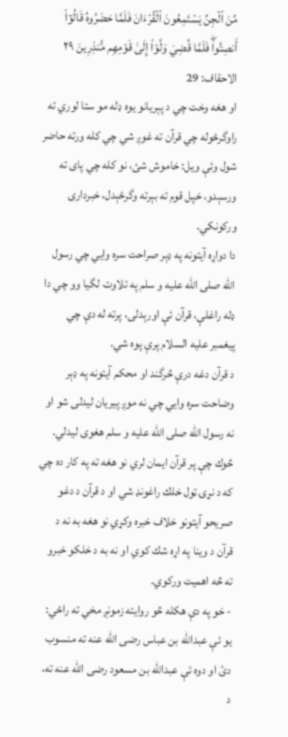مِّنَ ٱلۡجِنِّ يَسۡتَمِعُونَ ٱلۡقُرۡءَانَ فَلَمَّا حَضَرُوهُ قَالُوٓاْ أَنصِتُواْۖ فَلَمَّا قُضِيَ وَلَّوۡاْ إِلَىٰ قَوۡمِهِم مُّنذِرِينَ ٢٩ الاحقاف: 29
او هغه وخت چي د پېريانو يوه ډله مو ستا لوري ته راوگرځوله چي قرآن ته غوږ شي چي كله ورته حاضر شول وئې ويل: خاموش شئ، نو كله چي پاى ته ورسېدو، خپل قوم ته بېرته وگرځېدل، خبردارى وركونكي.
دا دواړہ آيتونه په ډېر صراحت سره وايي چي رسول الله صلى الله عليه و سلم په تلاوت لگيا وو چي دا ډله راغلې، قرآن ئې اورېدلى، پرته له دې چي پيغمبر عليه السلام پرې پوه شي.
د قرآن دغه درې څرگند او محكم آيتونه په ډېر وضاحت سره وايي چي نه موږ پيريان ليدلى شو او نه رسول الله صلى الله عليه و سلم هغوى ليدلي. څوك چې پر قرآن ايمان لري نو هغه ته په كار ده چي كه د نړۍ ټول خلك راغونډ شي او د قرآن د دغو صريحو آيتونو خلاف خبره وكړي نو هغه به نه د قرآن د وينا په اړہ شك كوي او نه به د خلكو خبرو ته څه اهميت وركوي.
- خو په دې هكله څو روايته زمونږ مخي ته راځي: يو ئې عبدالله بن عباس رضى الله عنه ته منسوب دئ او دوه ئې عبدالله بن مسعود رضى الله عنه ته، د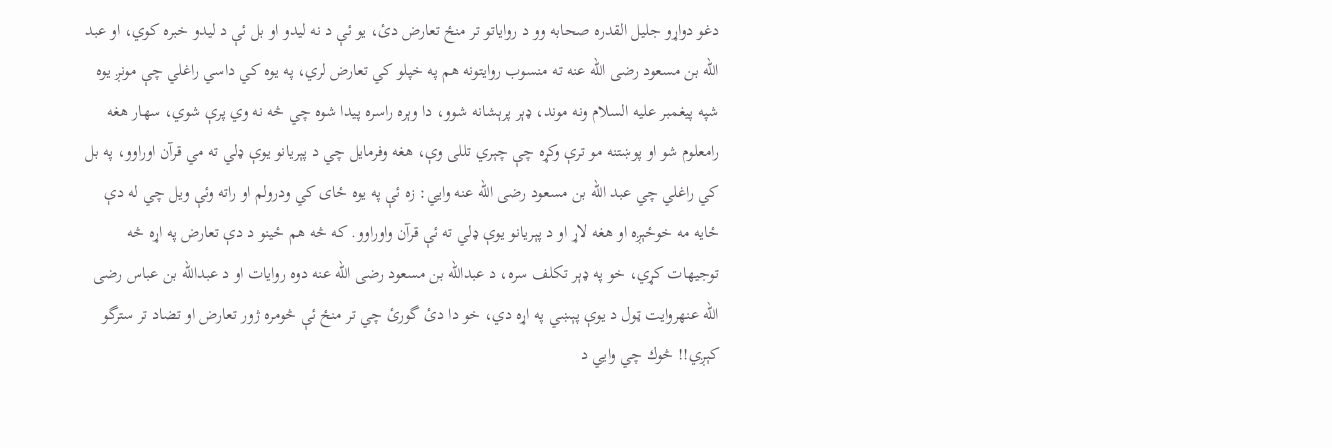دغو دواړو جليل القدره صحابه وو د رواياتو تر منځ تعارض دئ، يو ئې د نه ليدو او بل ئې د ليدو خبره كوي، او عبد الله بن مسعود رضى الله عنه ته منسوب روايتونه هم په خپلو كي تعارض لري، په يوه كي داسي راغلي چې مونږ يوه شپه پيغمبر عليه السلام ونه موند، ډېر پرېشانه شوو، دا وېره راسره پيدا شوه چي څه نه وي پرې شوي، سهار هغه رامعلوم شو او پوښتنه مو ترې وكړہ چې چېري تللى وې، هغه وفرمايل چي د پېريانو يوې ډلي ته مي قرآن اوراوو، په بل كي راغلي چي عبد الله بن مسعود رضى الله عنه وايي: زه ئې په يوه ځاى كي ودرولم او راته وئې ويل چي له دې ځايه مه خوځېږہ او هغه لاړ او د پېريانو يوې ډلي ته ئې قرآن واوراوو. كه څه هم ځينو د دې تعارض په اړہ څه توجيهات كړي، خو په ډېر تكلف سره، د عبدالله بن مسعود رضى الله عنه دوه روايات او د عبدالله بن عباس رضى الله عنهروايت ټول د يوې پېښي په اړہ دي، خو دا دئ گورئ چي تر منځ ئې څومره ژور تعارض او تضاد تر سترگو كېږي!! څوك چي وايي د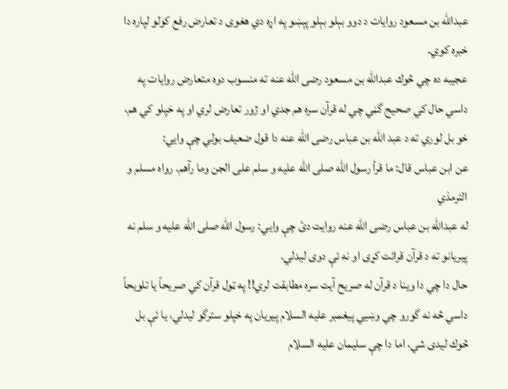عبدالله بن مسعود روايات د دوو بېلو بېلو پېښو په اړہ دي هغوى د تعارض رفع كولو لپاره دا خبره كوي.
عجيبه ده چي څوك عبدالله بن مسعود رضى الله عنه ته منسوب دوه متعارض روايات په داسي حال كي صحيح گڼي چي له قرآن سره هم جدي او ژور تعارض لري او په خپلو كي هم، خو بل لوري ته د عبد الله بن عباس رضى الله عنه دا قول ضعيف بولي چې وايي:
عن ابن عباس قال: ما قرأ رسول الله صلى الله عليه و سلم على الجن وما رآهم. رواه مسلم و الترمذي
له عبدالله بن عباس رضى الله عنه روايت دئ چې وايي: رسول الله صلى الله عليه و سلم نه پيريانو ته د قرآن قرائت كړى او نه ئې دوى ليدلي.
حال دا چي دا وينا د قرآن له صريح آيت سره مطابقت لري!! په ټول قرآن كي صريحاً يا تلويحاً داسي څه نه گورو چي وښيي پيغمبر عليه السلام پيريان په خپلو سترگو ليدلي، يا ئې بل څوك ليدى شي، اما دا چې سليمان عليه السلام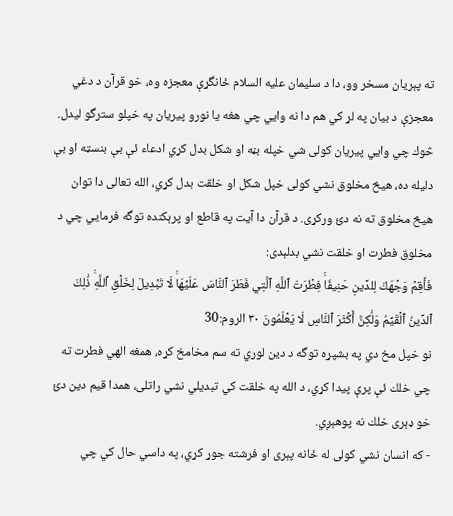ته پېريان مسخر وو، دا د سليمان عليه السلام ځانگړې معجزه وه، خو قرآن د دغي معجزې د بيان په لړ كي هم دا نه وايي چي هغه يا نورو پيريان په خپلو سترگو ليدل.
څوك چي وايي پيريان كولى شي خپله بڼه او شكل بدل كړي ادعاء ئې بې بنسټه او بې دليله ده، هيڅ مخلوق نشي كولى خپل شكل او خلقت بدل كړي، الله تعالى دا توان هيڅ مخلوق ته نه دئ وركړى. د قرآن دا آيت په قاطع او پرېكنده توگه فرمايي چي د مخلوق فطرت او خلقت نشي بدلېدى:
فَأَقِمۡ وَجۡهَكَ لِلدِّينِ حَنِيفٗاۚ فِطۡرَتَ ٱللَّهِ ٱلَّتِي فَطَرَ ٱلنَّاسَ عَلَيۡهَاۚ لَا تَبۡدِيلَ لِخَلۡقِ ٱللَّهِۚ ذَٰلِكَ ٱلدِّينُ ٱلۡقَيِّمُ وَلَٰكِنَّ أَكۡثَرَ ٱلنَّاسِ لَا يَعۡلَمُونَ ٣٠ الروم:30
نو خپل مخ دي په بشپړہ توگه د دين لوري ته سم مخامخ كړہ، همغه الهي فطرت ته چي خلك ئې پرې پيدا كړي، د الله په خلقت كي تبديلي نشي راتلى، همدا قيم دين دئ خو ډېرى خلك نه پوهېږي.
- كه انسان نشي كولى له ځانه پېرى او فرشته جوړ كړي، په داسي حال كي چي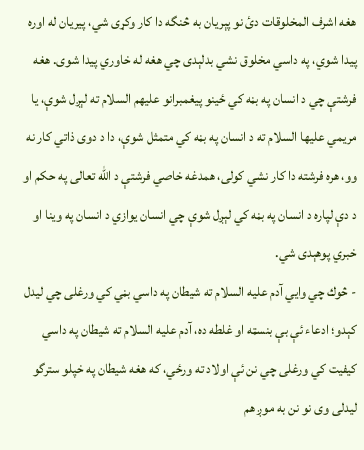هغه اشرف المخلوقات دئ نو پېريان به څنگه دا كار وكړى شي، پيريان له اوره پيدا شوي، په داسي مخلوق نشي بدلېدى چي هغه له خاوري پيدا شوى. هغه فرشتې چي د انسان په بڼه كي ځينو پيغمبرانو عليهم السلام ته لېږل شوې، يا مريمي عليها السلام ته د انسان په بڼه كي متمثل شوې، دا د دوى ذاتي كار نه وو، هره فرشته دا كار نشي كولى، همدغه خاصي فرشتې د الله تعالى په حكم او د دې لپاره د انسان په بڼه كي لېږل شوې چي انسان يوازي د انسان په وينا او خبري پوهېدى شي.
- څوك چي وايي آدم عليه السلام ته شيطان په داسي بڼي كي ورغلى چي ليدل كېدو؛ ادعاء ئې بې بنسټه او غلطه ده، آدم عليه السلام ته شيطان په داسي كيفيت كي ورغلى چي نن ئې اولاد ته ورځي، كه هغه شيطان په خپلو سترگو ليدلى وى نو نن به موږ هم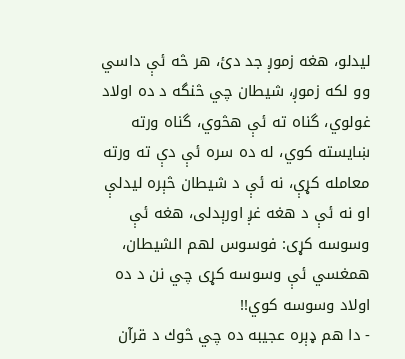ليدلو، هغه زموږ جد دئ، هر څه ئې داسي وو لكه زموږ، شيطان چي څنگه د ده اولاد غولوي، گناه ته ئې هڅوي، گناه ورته ښايسته كوي، له ده سره ئې دې ته ورته معامله كړې، نه ئې د شيطان څېره ليدلې او نه ئې د هغه غږ اورېدلى، هغه ئې وسوسه كړى: فوسوس لهم الشيطان، همغسي ئې وسوسه كړى چي نن د ده اولاد وسوسه كوي!!
- دا هم ډېره عجيبه ده چي څوك د قرآن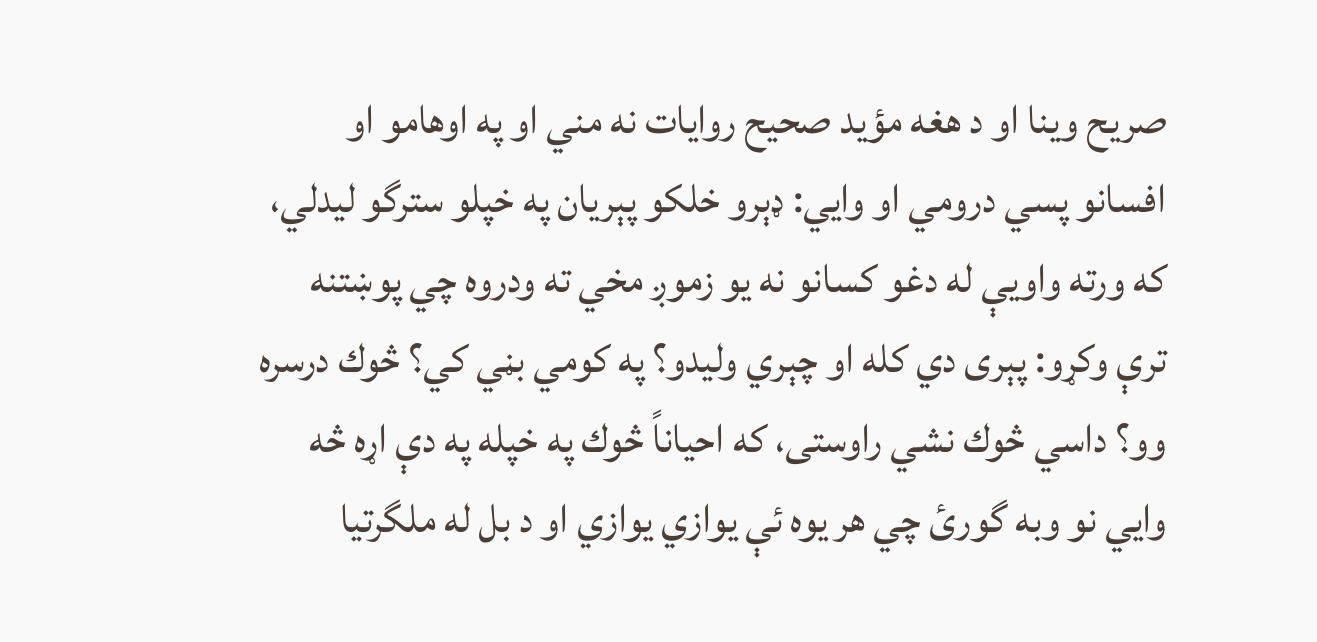صريح وينا او د هغه مؤيد صحيح روايات نه مني او په اوهامو او افسانو پسي درومي او وايي: ډېرو خلكو پېريان په خپلو سترگو ليدلي، كه ورته واويې له دغو كسانو نه يو زموږ مخي ته ودروه چي پوښتنه ترې وكړو: پېرى دي كله او چېري وليدو؟ په كومي بڼي كي؟ څوك درسره وو؟ داسي څوك نشي راوستى، كه احياناً څوك په خپله په دې اړہ څه وايي نو وبه گورئ چي هر يوه ئې يوازي يوازي او د بل له ملگرتيا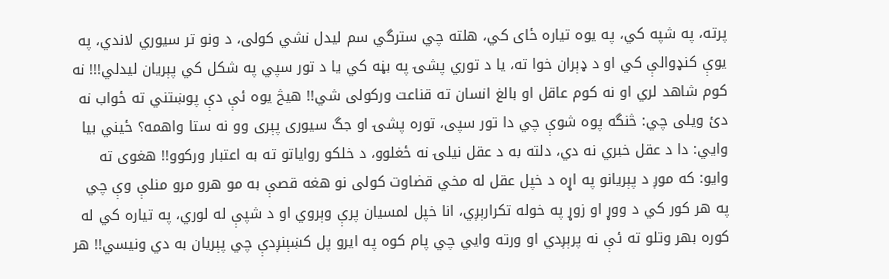پرته، په شپه كي، په يوه تياره ځاى كي، هلته چي سترگي سم ليدل نشي كولى، د ونو تر سيوري لاندي، په يوې كنډوالې كي او د ډېران خوا ته، يا د توري پشۍ په بڼه كي يا د تور سپي په شكل كي پېريان ليدلي!!! نه كوم شاهد لري او نه كوم عاقل او بالغ انسان ته قناعت وركولى شي!! هيڅ يوه ئې دې پوښتني ته ځواب نه دئ ويلى چي: څنگه پوه شوې چي دا تور سپى، توره پشۍ او جگ سيورى پېرى وو نه ستا واهمه؟ ځيني بيا وايي: دا د عقل خبري نه دي، دلته به د عقل نيلۍ نه ځغلوو، د خلكو رواياتو ته به اعتبار وركوو!! هغوى ته وايو: كه موږ د پېريانو په اړہ د خپل عقل له مخي قضاوت كولى نو هغه قصې به مو هرو مرو منلې وې چي په هر كور كي د ووړ او زوړ په خوله تكرارېږي، انا خپل لمسيان پرې وېروي او د شپې له لوري، په تياره كي له كوره بهر وتلو ته ئې نه پرېږدي او ورته وايي چي پام كوه په ايرو پل كښېنږدې چي پېريان به دي ونيسي!! هر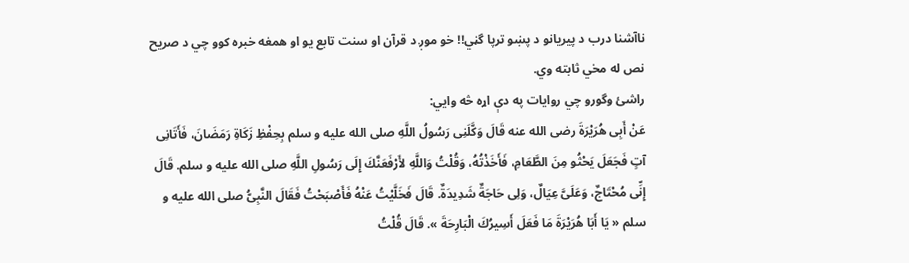ناآشنا درب د پيريانو د پښو ترپا گڼي!! خو موږ د قرآن او سنت تابع يو او همغه خبره كوو چي د صريح نص له مخي ثابته وي.
راشئ وگورو چي روايات په دې اړہ څه وايي:
عَنْ أَبِى هُرَيْرَةَ رضى الله عنه قَالَ وَكَّلَنِى رَسُولُ اللَّهِ صلى الله عليه و سلم بِحِفْظِ زَكَاةِ رَمَضَانَ، فَأَتَانِى آتٍ فَجَعَلَ يَحْثُو مِنَ الطَّعَامِ، فَأَخَذْتُهُ، وَقُلْتُ وَاللَّهِ لأَرْفَعَنَّكَ إِلَى رَسُولِ اللَّهِ صلى الله عليه و سلم. قَالَ إِنِّى مُحْتَاجٌ، وَعَلَىَّ عِيَالٌ، وَلِى حَاجَةٌ شَدِيدَةٌ. قَالَ فَخَلَّيْتُ عَنْهُ فَأَصْبَحْتُ فَقَالَ النَّبِىُّ صلى الله عليه و سلم « يَا أَبَا هُرَيْرَةَ مَا فَعَلَ أَسِيرُكَ الْبَارِحَةَ ». قَالَ قُلْتُ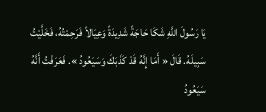يَا رَسُولَ اللَّهِ شَكَا حَاجَةً شَدِيدَةً وَعِيَالاً فَرَحِمْتُهُ، فَخَلَّيْتُ سَبِيلَهُ. قَالَ « أَمَا إِنَّهُ قَدْ كَذَبَكَ وَسَيَعُودُ ». فَعَرَفْتُ أَنَّهُ سَيَعُودُ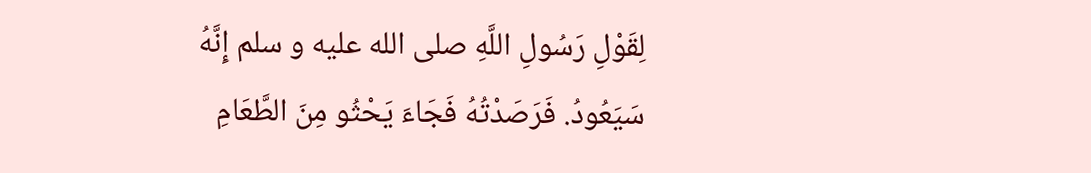لِقَوْلِ رَسُولِ اللَّهِ صلى الله عليه و سلم إِنَّهُ سَيَعُودُ. فَرَصَدْتُهُ فَجَاءَ يَحْثُو مِنَ الطَّعَامِ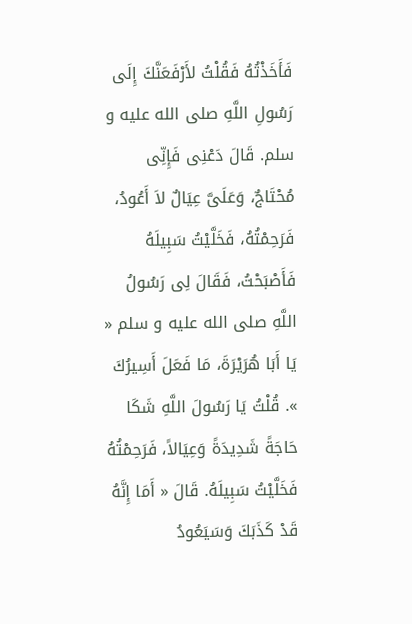فَأَخَذْتُهُ فَقُلْتُ لأَرْفَعَنَّكَ إِلَى رَسُولِ اللَّهِ صلى الله عليه و سلم. قَالَ دَعْنِى فَإِنِّى مُحْتَاجٌ، وَعَلَىَّ عِيَالٌ لاَ أَعُودُ، فَرَحِمْتُهُ، فَخَلَّيْتُ سَبِيلَهُ فَأَصْبَحْتُ، فَقَالَ لِى رَسُولُ اللَّهِ صلى الله عليه و سلم « يَا أَبَا هُرَيْرَةَ، مَا فَعَلَ أَسِيرُكَ ». قُلْتُ يَا رَسُولَ اللَّهِ شَكَا حَاجَةً شَدِيدَةً وَعِيَالاً، فَرَحِمْتُهُ فَخَلَّيْتُ سَبِيلَهُ. قَالَ « أَمَا إِنَّهُ قَدْ كَذَبَكَ وَسَيَعُودُ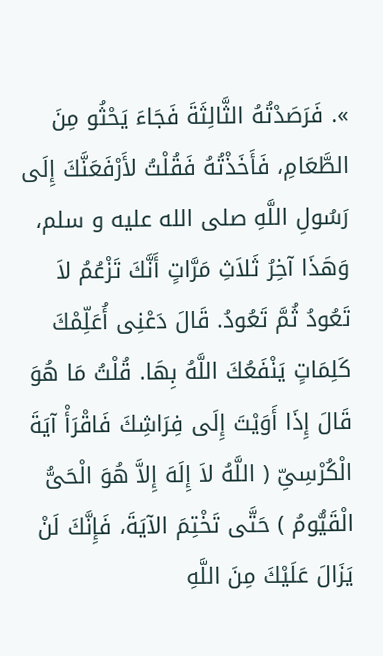». فَرَصَدْتُهُ الثَّالِثَةَ فَجَاءَ يَحْثُو مِنَ الطَّعَامِ، فَأَخَذْتُهُ فَقُلْتُ لأَرْفَعَنَّكَ إِلَى رَسُولِ اللَّهِ صلى الله عليه و سلم، وَهَذَا آخِرُ ثَلاَثِ مَرَّاتٍ أَنَّكَ تَزْعُمُ لاَ تَعُودُ ثُمَّ تَعُودُ. قَالَ دَعْنِى أُعَلِّمْكَ كَلِمَاتٍ يَنْفَعُكَ اللَّهُ بِهَا. قُلْتُ مَا هُوَ قَالَ إِذَا أَوَيْتَ إِلَى فِرَاشِكَ فَاقْرَأْ آيَةَ الْكُرْسِىِّ ( اللَّهُ لاَ إِلَهَ إِلاَّ هُوَ الْحَىُّ الْقَيُّومُ ) حَتَّى تَخْتِمَ الآيَةَ، فَإِنَّكَ لَنْ يَزَالَ عَلَيْكَ مِنَ اللَّهِ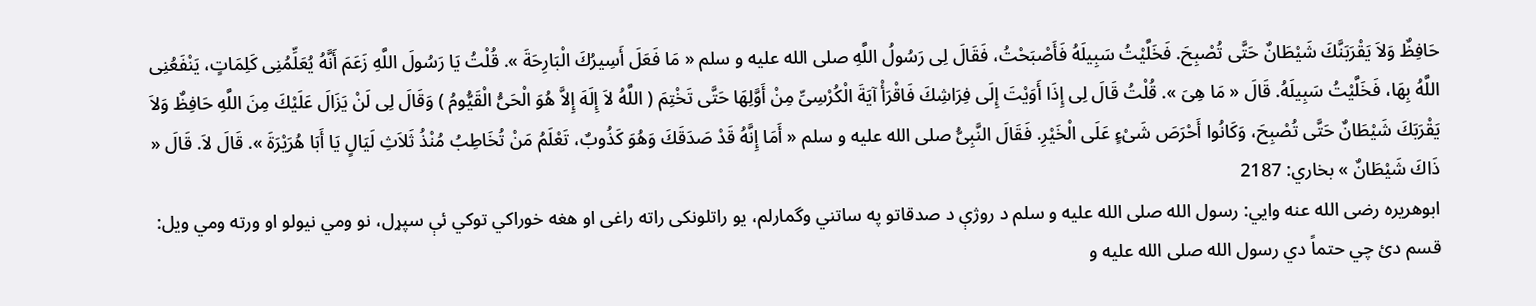حَافِظٌ وَلاَ يَقْرَبَنَّكَ شَيْطَانٌ حَتَّى تُصْبِحَ. فَخَلَّيْتُ سَبِيلَهُ فَأَصْبَحْتُ، فَقَالَ لِى رَسُولُ اللَّهِ صلى الله عليه و سلم « مَا فَعَلَ أَسِيرُكَ الْبَارِحَةَ ». قُلْتُ يَا رَسُولَ اللَّهِ زَعَمَ أَنَّهُ يُعَلِّمُنِى كَلِمَاتٍ، يَنْفَعُنِى اللَّهُ بِهَا، فَخَلَّيْتُ سَبِيلَهُ. قَالَ « مَا هِىَ ». قُلْتُ قَالَ لِى إِذَا أَوَيْتَ إِلَى فِرَاشِكَ فَاقْرَأْ آيَةَ الْكُرْسِىِّ مِنْ أَوَّلِهَا حَتَّى تَخْتِمَ ( اللَّهُ لاَ إِلَهَ إِلاَّ هُوَ الْحَىُّ الْقَيُّومُ ) وَقَالَ لِى لَنْ يَزَالَ عَلَيْكَ مِنَ اللَّهِ حَافِظٌ وَلاَ يَقْرَبَكَ شَيْطَانٌ حَتَّى تُصْبِحَ، وَكَانُوا أَحْرَصَ شَىْءٍ عَلَى الْخَيْرِ. فَقَالَ النَّبِىُّ صلى الله عليه و سلم « أَمَا إِنَّهُ قَدْ صَدَقَكَ وَهُوَ كَذُوبٌ، تَعْلَمُ مَنْ تُخَاطِبُ مُنْذُ ثَلاَثِ لَيَالٍ يَا أَبَا هُرَيْرَةَ ». قَالَ لاَ. قَالَ « ذَاكَ شَيْطَانٌ » بخاري: 2187
ابوهريره رضى الله عنه وايي: رسول الله صلى الله عليه و سلم د روژې د صدقاتو په ساتني وگمارلم، يو راتلونكى راته راغى او هغه خوراكي توكي ئې سپړل، نو ومي نيولو او ورته ومي ويل: قسم دئ چي حتماً دي رسول الله صلى الله عليه و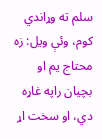سلم ته وړاندي كوم، وئې ويل: زه محتاج يم او بچيان راپه غاړہ دي، او سخت اړ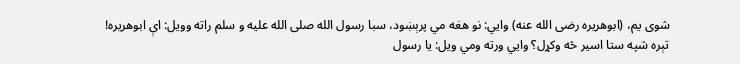شوى يم، (ابوهريره رضى الله عنه) وايي: نو هغه مي پرېښود، سبا رسول الله صلى الله عليه و سلم راته وويل: اې ابوهريره! تېره شپه ستا اسير څه وكړل؟ وايي ورته ومي ويل: يا رسول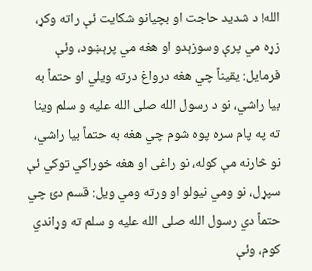الله! د شديد حاجت او بچيانو شكايت ئې راته وكړ، زړہ مي پرې وسوزېدو او هغه مي پرېښود، وئې فرمايل: يقيناً چي هغه درواغ درته ويلي او حتماً به بيا راشي، نو د رسول الله صلى الله عليه و سلم وينا ته په پام سره پوه شوم چي هغه به حتماً بيا راشي، نو څارنه مې كوله، نو راغى او هغه خوراكي توكي ئې سپړل، نو ومي نيولو او ورته ومي ويل: قسم دئ چي حتماً دي رسول الله صلى الله عليه و سلم ته وړاندي كوم، وئې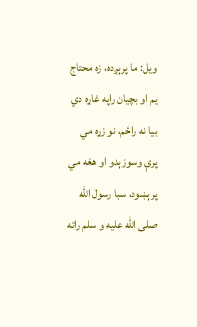ويل: ما پرېږده، زه محتاج يم او بچيان راپه غاړہ دي بيا نه راځم، نو زړہ مي پرې وسوزېدو او هغه مي پرېښود، سبا رسول الله صلى الله عليه و سلم راته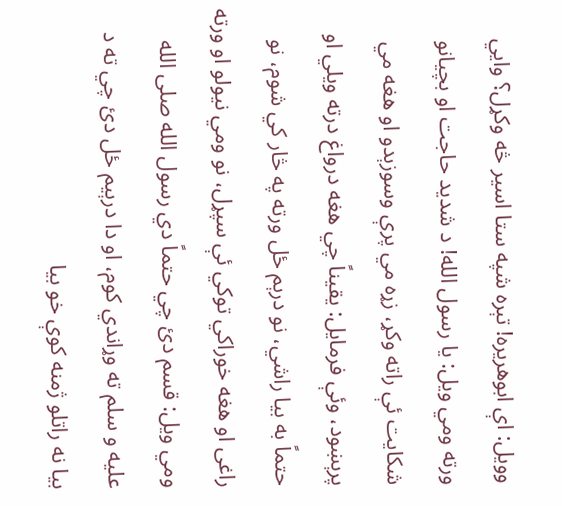وويل: اې ابوهريره! تېره شپه ستا اسير څه وكړل؟ وايي ورته ومي ويل: يا رسول الله! د شديد حاجت او بچيانو شكايت ئې راته وكړ، زړہ مي پرې وسوزېدو او هغه مي پرېښود، وئې فرمايل: يقيناً چي هغه درواغ درته ويلي او حتماً به بيا راشي، نو درېم ځل ورته په څار كي شوم، نو راغى او هغه خوراكي توكي ئې سپړل، نو ومي نيولو او ورته ومي ويل: قسم دئ چي حتماً دي رسول الله صلى الله عليه و سلم ته وړاندي كوم، او دا درېيم ځل دئ چي ته د بيا نه راتلو ژمنه كوې خو بيا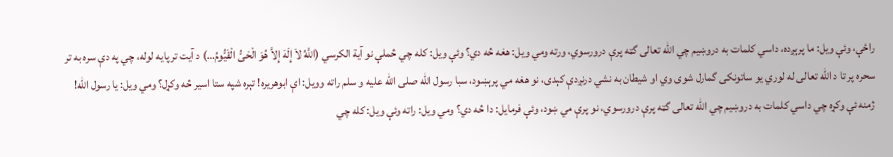راځې، وئې ويل: ما پرېږده، داسي كلمات به دروښيم چي الله تعالى گټه پرې درورسوي، ورته ومي ويل: هغه څه دي؟ وئې ويل: كله چي څملې نو آية الكرسي (اللَّهُ لاَ إِلَهَ إِلاَّ هُوَ الْحَىُّ الْقَيُّومُ…) د آيت تر پايه لوله، چي په دې سره به تر سحره پر تا د الله تعالى له لوري يو ساتونكى گمارل شوى وي او شيطان به نشي درنږدې كېدى، نو هغه مي پرېښود، سبا رسول الله صلى الله عليه و سلم راته وويل: اې ابوهريره! تېره شپه ستا اسير څه وكړل؟ ومي ويل: يا رسول الله! ژمنه ئې وكړہ چي داسي كلمات به دروښيم چي الله تعالى گټه پرې درورسوي، نو پرې مي ښود، وئې فرمايل: دا څه دي؟ ومي ويل: راته وئې ويل: كله چي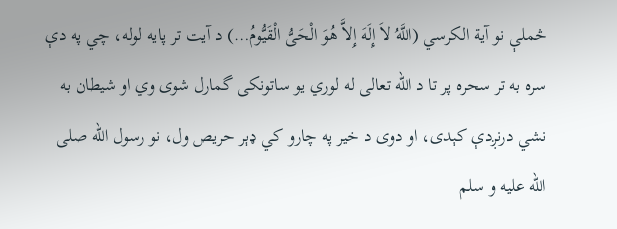څملې نو آية الكرسي (اللَّهُ لاَ إِلَهَ إِلاَّ هُوَ الْحَىُّ الْقَيُّومُ…) د آيت تر پايه لوله، چي په دې سره به تر سحره پر تا د الله تعالى له لوري يو ساتونكى گمارل شوى وي او شيطان به نشي درنږدې كېدى، او دوى د خير په چارو كي ډېر حريص ول، نو رسول الله صلى الله عليه و سلم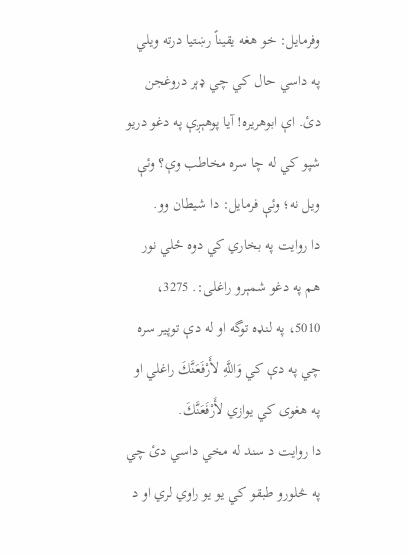وفرمايل: خو هغه يقيناً رښتيا درته ويلي په داسي حال كي چي ډېر دروغجن دئ. اې ابوهريره! آيا پوهېږې په دغو دريو شپو كي له چا سره مخاطب وې؟ وئې ويل نه؛ وئې فرمايل: دا شيطان وو.
دا روايت په بخاري كي دوه ځلي نور هم په دغو شمېرو راغلى:. 3275، 5010، په لنډہ توگه او له دې توپير سره چي په دې كي وَاللَّهِ لأَرْفَعَنَّكَ راغلي او په هغوى كي يوازي لأَرْفَعَنَّكَ.
دا روايت د سند له مخي داسي دئ چي په څلورو طبقو كي يو يو راوي لري او د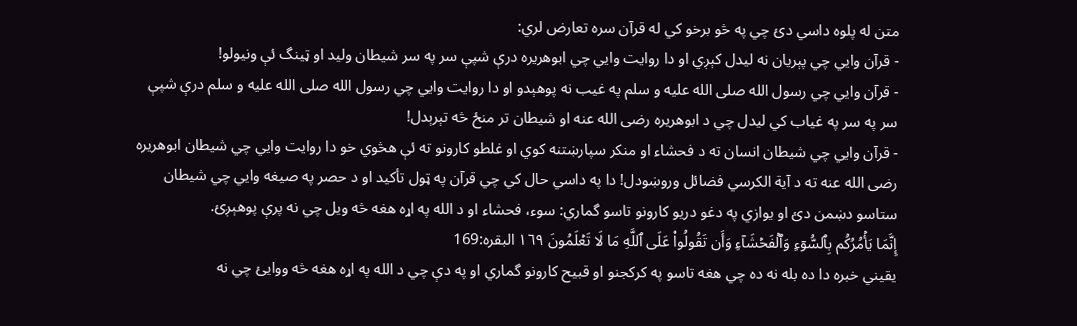متن له پلوه داسي دئ چي په څو برخو كي له قرآن سره تعارض لري:
- قرآن وايي چي پېريان نه ليدل كېږي او دا روايت وايي چي ابوهريره درې شپې سر په سر شيطان وليد او ټينگ ئې ونيولو!
- قرآن وايي چي رسول الله صلى الله عليه و سلم په غيب نه پوهېدو او دا روايت وايي چي رسول الله صلى الله عليه و سلم درې شپې سر په سر په غياب كي ليدل چي د ابوهريره رضى الله عنه او شيطان تر منځ څه تېرېدل!
- قرآن وايي چي شيطان انسان ته د فحشاء او منكر سپارښتنه كوي او غلطو كارونو ته ئې هڅوي خو دا روايت وايي چي شيطان ابوهريره رضى الله عنه ته د آية الكرسي فضائل وروښودل! دا په داسي حال كي چي قرآن په ټول تأكيد او د حصر په صيغه وايي چي شيطان ستاسو دښمن دئ او يوازي په دغو دريو كارونو تاسو گماري: سوء، فحشاء او د الله په اړہ هغه څه ويل چي نه پرې پوهېږئ.
إِنَّمَا يَأۡمُرُكُم بِٱلسُّوٓءِ وَٱلۡفَحۡشَآءِ وَأَن تَقُولُواْ عَلَى ٱللَّهِ مَا لَا تَعۡلَمُونَ ١٦٩ البقره:169
يقيني خبره دا ده بله نه ده چي هغه تاسو په كركجنو او قبيح كارونو گماري او په دې چي د الله په اړہ هغه څه ووايئ چي نه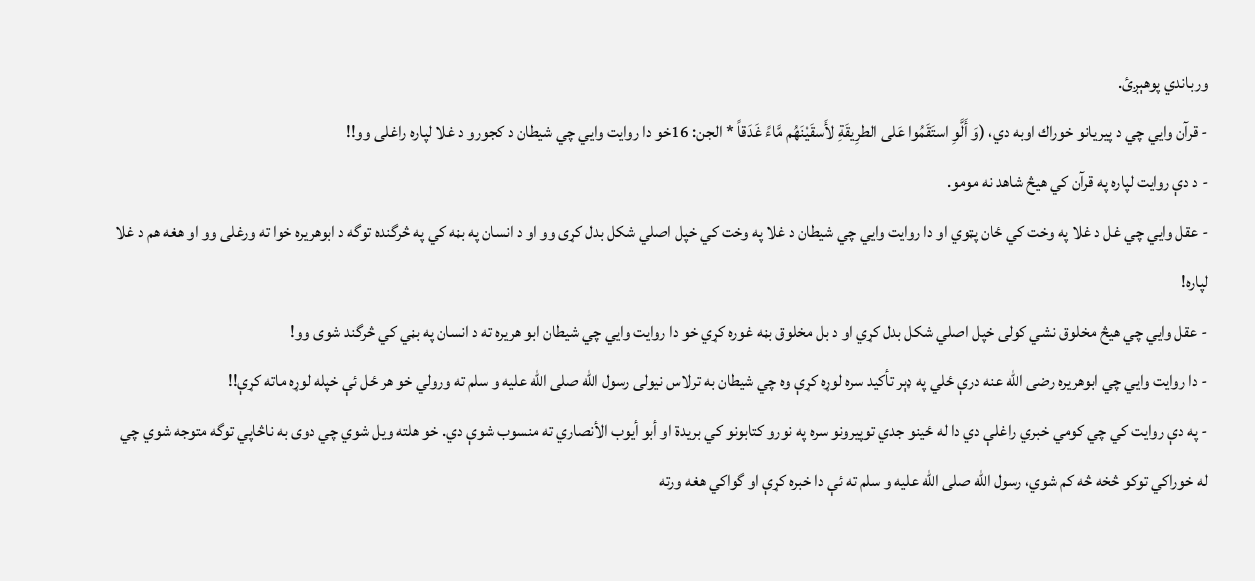ورباندي پوهېږئ.
- قرآن وايي چي د پيريانو خوراك اوبه دي، (وَ أَلَّوِ استَقَمُوا عَلى الطرِيقَةِ لأَسقَيْنَهُم مَّاءً غَدَقاً * الجن: 16خو دا روايت وايي چي شيطان د كجورو د غلا لپاره راغلى وو!!
- د دې روايت لپاره په قرآن كي هيڅ شاهد نه مومو.
- عقل وايي چي غل د غلا په وخت كي ځان پټوي او دا روايت وايي چي شيطان د غلا په وخت كي خپل اصلي شكل بدل كړى وو او د انسان په بڼه كي په څرگنده توگه د ابوهريره خوا ته ورغلى وو او هغه هم د غلا لپاره!
- عقل وايي چي هيڅ مخلوق نشي كولى خپل اصلي شكل بدل كړي او د بل مخلوق بڼه غوره كړي خو دا روايت وايي چي شيطان ابو هريره ته د انسان په بڼي كي څرگند شوى وو!
- دا روايت وايي چي ابوهريره رضى الله عنه درې ځلي په ډېر تأكيد سره لوړہ كړې وه چي شيطان به ترلاس نيولى رسول الله صلى الله عليه و سلم ته ورولي خو هر ځل ئې خپله لوړہ ماته كړې!!
- په دې روايت كي چي كومي خبري راغلې دي دا له ځينو جدي توپيرونو سره په نورو كتابونو كي بريدة او أبو أيوب الأنصاري ته منسوب شوې دي. خو هلته ويل شوي چي دوى به ناڅاپي توگه متوجه شوي چي له خوراكي توكو څخه څه كم شوي، رسول الله صلى الله عليه و سلم ته ئې دا خبره كړې او گواكي هغه ورته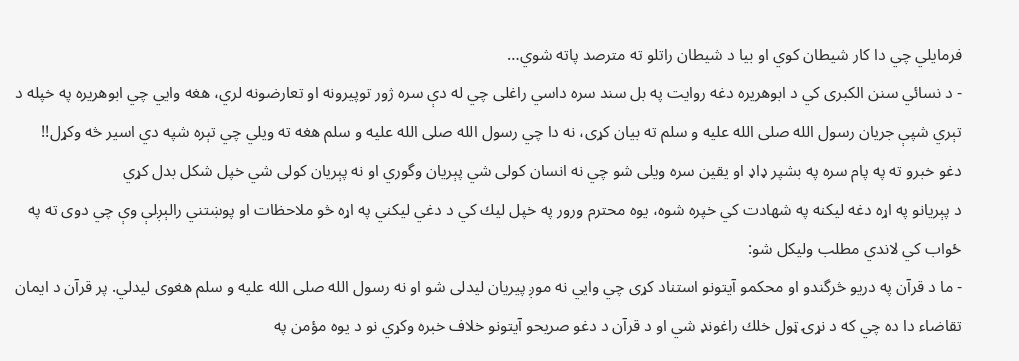فرمايلي چي دا كار شيطان كوي او بيا د شيطان راتلو ته مترصد پاته شوي…
- د نسائي سنن الكبرى كي د ابوهريره دغه روايت په بل سند سره داسي راغلى چي له دې سره ژور توپيرونه او تعارضونه لري، هغه وايي چي ابوهريره په خپله د تېري شپې جريان رسول الله صلى الله عليه و سلم ته بيان كړى، نه دا چي رسول الله صلى الله عليه و سلم هغه ته ويلي چي تېره شپه دي اسير څه وكړل!!
دغو خبرو ته په پام سره په بشپر ډاډ او يقين سره ويلى شو چي نه انسان كولى شي پېريان وگوري او نه پېريان كولى شي خپل شكل بدل كړي
د پېريانو په اړہ دغه ليكنه په شهادت كي خپره شوه، يوه محترم ورور په خپل ليك كي د دغي ليكني په اړہ څو ملاحظات او پوښتني رالېږلې وې چي دوى ته په ځواب كي لاندي مطلب وليكل شو:
- ما د قرآن په دريو څرگندو او محكمو آيتونو استناد كړى چي وايي نه موږ پيريان ليدلى شو او نه رسول الله صلى الله عليه و سلم هغوى ليدلي. پر قرآن د ايمان تقاضاء دا ده چي كه د نړۍ ټول خلك راغونډ شي او د قرآن د دغو صريحو آيتونو خلاف خبره وكړي نو د يوه مؤمن په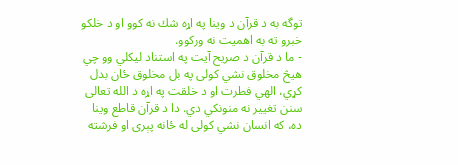توگه به د قرآن د وينا په اړہ شك نه كوو او د خلكو خبرو ته به اهميت نه وركوو.
- ما د قرآن د صريح آيت په استناد ليكلي وو چي هيڅ مخلوق نشي كولى په بل مخلوق ځان بدل كړي، الهي فطرت او د خلقت په اړہ د الله تعالى سنن تغيير نه منونكي دي. دا د قرآن قاطع وينا ده، كه انسان نشي كولى له ځانه پېرى او فرشته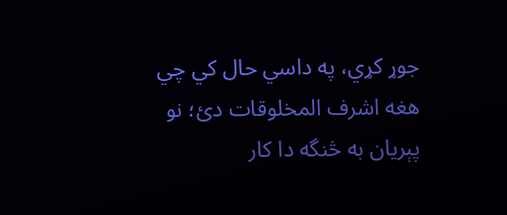جوړ كړي، په داسي حال كي چي هغه اشرف المخلوقات دئ؛ نو پېريان به څنگه دا كار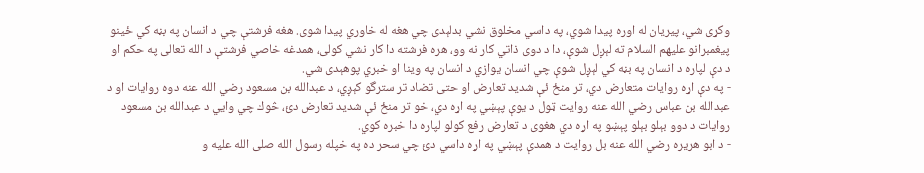وكړى شي، پيريان له اوره پيدا شوي، په داسي مخلوق نشي بدلېدى چي هغه له خاوري پيدا شوى. هغه فرشتې چي د انسان په بڼه كي ځينو پيغمبرانو عليهم السلام ته لېږل شوې، دا د دوى ذاتي كار نه وو، هره فرشته دا كار نشي كولى، همدغه خاصي فرشتې د الله تعالى په حكم او د دې لپاره د انسان په بڼه كي لېږل شوې چي انسان يوازي د انسان په وينا او خبري پوهېدى شي.
- په دې اړہ روايات متعارض دي، تر منځ ئې شديد تعارض او حتى تضاد تر سترگو كېږي، د عبدالله بن مسعود رضي الله عنه دوه روايات او د عبدالله بن عباس رضي الله عنه روايت ټول د يوې پېښي په اړہ دي، خو تر منځ ئې شديد تعارض دئ، څوك چي وايي د عبدالله بن مسعود روايات د دوو بېلو بېلو پېښو په اړہ دي هغوى د تعارض رفع كولو لپاره دا خبره كوي.
- د ابو هريره رضي الله عنه بل روايت د همدې پېښي په اړہ داسي دئ چي سحر ده په خپله رسول الله صلى الله عليه و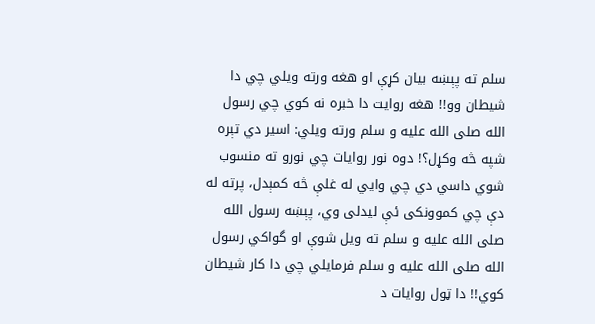سلم ته پېښه بيان كړې او هغه ورته ويلي چي دا شيطان وو!! هغه روايت دا خبره نه كوي چي رسول الله صلى الله عليه و سلم ورته ويلي: اسير دي تېره شپه څه وكړل؟! دوه نور روايات چي نورو ته منسوب شوي داسي دي چي وايي له غلې څه كمېدل، پرته له دې چي كموونكى ئې ليدلى وي، پېښه رسول الله صلى الله عليه و سلم ته ويل شوې او گواكي رسول الله صلى الله عليه و سلم فرمايلي چي دا كار شيطان كوي!! دا ټول روايات د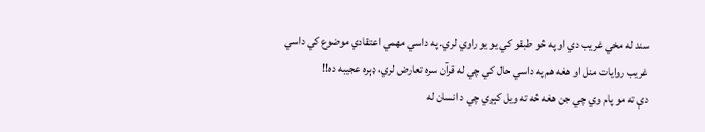سند له مخي غريب دي او په څو طبقو كي يو يو راوي لري. په داسي مهمي اعتقادي موضوع كي داسي غريب روايات منل او هغه هم په داسي حال كي چي له قرآن سره تعارض لري، ډېره عجيبه ده!!
دې ته مو پام وي چي جن هغه څه ته ويل كېږي چي د انسان له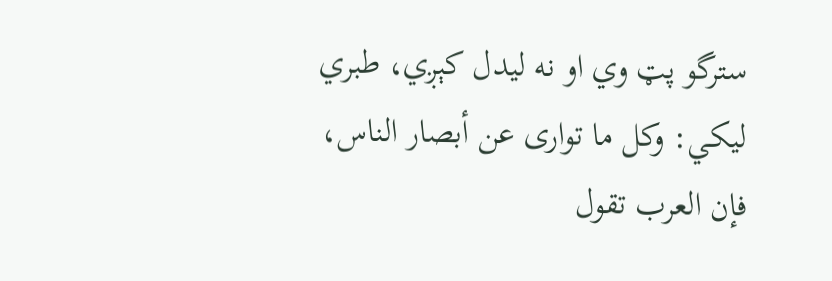سترگو پټ وي او نه ليدل كېږي، طبري ليكي: وكل ما توارى عن أبصار الناس، فإن العرب تقول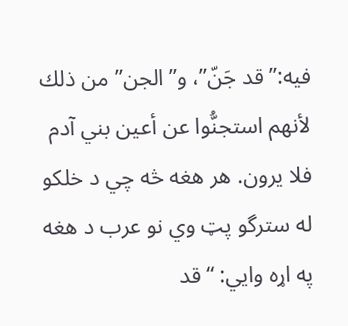فيه:”قد جَنّ”، و”الجن” من ذلك لأنهم استجنُّوا عن أعين بني آدم فلا يرون. هر هغه څه چي د خلكو له سترگو پټ وي نو عرب د هغه په اړہ وايي: “قد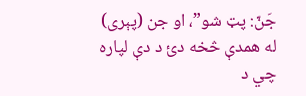جَنّ: پټ شو”، او جن (پېرى) له همدې څخه دئ د دې لپاره چي د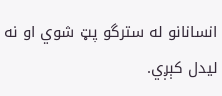انسانانو له سترگو پټ شوي او نه ليدل كېږي.